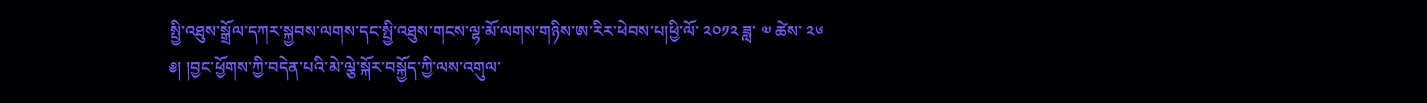སྤྱི་འཐུས་སྒྲོལ་དཀར་སྐྱབས་ལགས་དང་སྤྱི་འཐུས་གངས་ལྷ་མོ་ལགས་གཉིས་ཨ་རིར་ཕེབས་པ།ཕྱི་ལོ་ ༢༠༡༢ ཟླ་ ༧ ཚེས་ ༢༦
༅། །བྱང་ཕྱོགས་ཀྱི་བདེན་པའི་མེ་ལྕེ་སྐོར་བསྐྱོད་ཀྱི་ལས་འགུལ་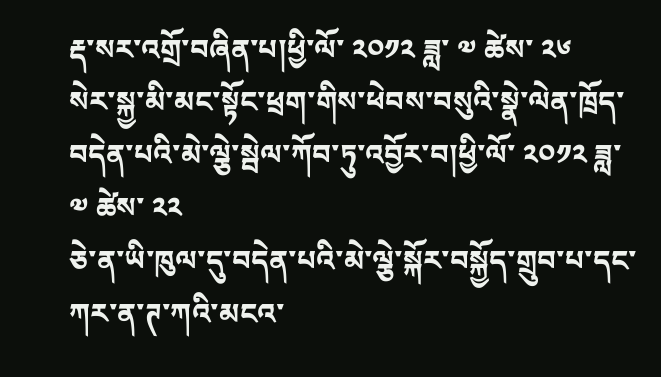རྡ་སར་འགྲོ་བཞིན་པ།ཕྱི་ལོ་ ༢༠༡༢ ཟླ་ ༧ ཚེས་ ༢༦
སེར་སྐྱ་མི་མང་སྟོང་ཕྲག་གིས་ཕེབས་བསུའི་སྣེ་ལེན་ཁྲོད་ བདེན་པའི་མེ་ལྕེ་སྦེལ་ཀོབ་ཏུ་འབྱོར་བ།ཕྱི་ལོ་ ༢༠༡༢ ཟླ་ ༧ ཚེས་ ༢༢
ཅེ་ན་ཡི་ཁུལ་དུ་བདེན་པའི་མེ་ལྕེ་སྐོར་བསྐྱོད་གྲུབ་པ་དང་ཀར་ན་ཊ་ཀའི་མངའ་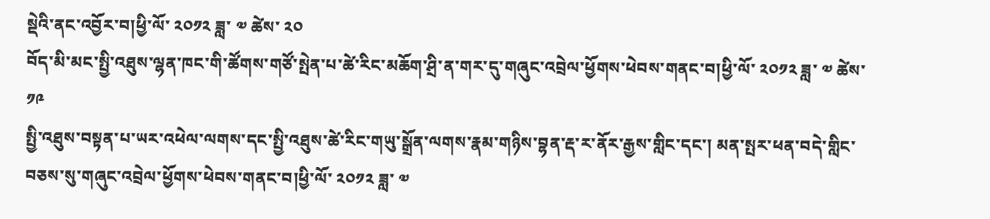སྡེའི་ནང་འབྱོར་བ།ཕྱི་ལོ་ ༢༠༡༢ ཟླ་ ༧ ཚེས་ ༢༠
བོད་མི་མང་སྤྱི་འཐུས་ལྷན་ཁང་གི་ཚོགས་གཙོ་སྤེན་པ་ཚེ་རིང་མཆོག་ཤྲི་ན་གར་དུ་གཞུང་འབྲེལ་ཕྱོགས་ཕེབས་གནང་བ།ཕྱི་ལོ་ ༢༠༡༢ ཟླ་ ༧ ཚེས་ ༡༩
སྤྱི་འཐུས་བསྟན་པ་ཡར་འཕེལ་ལགས་དང་སྤྱི་འཐུས་ཚེ་རིང་གཡུ་སྒྲོན་ལགས་རྣམ་གཉིས་བྷན་རྡ་ར་ནོར་རྒྱས་གླིང་དང་། མན་སྤར་ཕན་བདེ་གླིང་བཅས་སུ་གཞུང་འབྲེལ་ཕྱོགས་ཕེབས་གནང་བ།ཕྱི་ལོ་ ༢༠༡༢ ཟླ་ ༧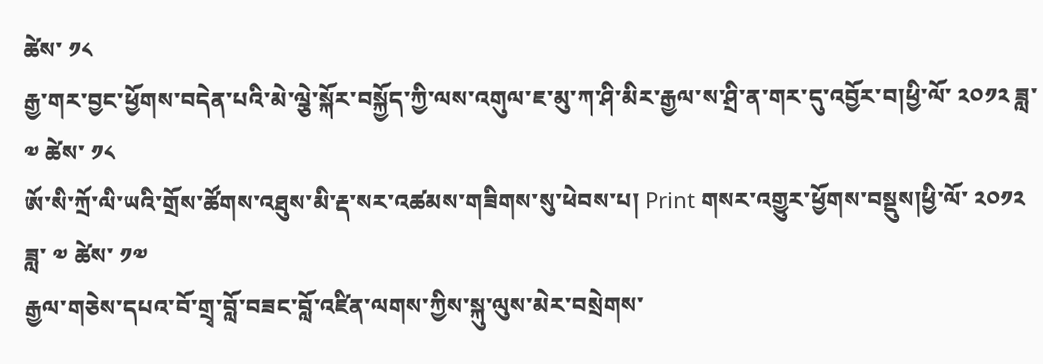ཚེས་ ༡༨
རྒྱ་གར་བྱང་ཕྱོགས་བདེན་པའི་མེ་ལྕེ་སྐོར་བསྐྱོད་ཀྱི་ལས་འགུལ་ཇ་མུ་ཀ་ཤི་མིར་རྒྱལ་ས་ཤྲི་ན་གར་དུ་འབྱོར་བ།ཕྱི་ལོ་ ༢༠༡༢ ཟླ་ ༧ ཚེས་ ༡༨
ཨོ་སི་ཀྲོ་ལི་ཡའི་གྲོས་ཚོགས་འཐུས་མི་རྡ་སར་འཚམས་གཟིགས་སུ་ཕེབས་པ། Print གསར་འགྱུར་ཕྱོགས་བསྡུས།ཕྱི་ལོ་ ༢༠༡༢ ཟླ་ ༧ ཚེས་ ༡༧
རྒྱལ་གཅེས་དཔའ་བོ་གྲྭ་བློ་བཟང་བློ་འཛིན་ལགས་ཀྱིས་སྐུ་ལུས་མེར་བསྲེགས་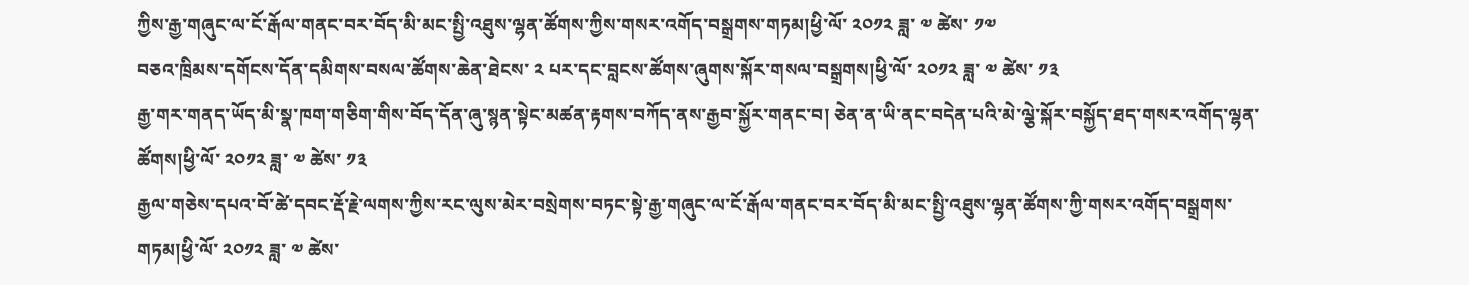ཀྱིས་རྒྱ་གཞུང་ལ་ངོ་རྒོལ་གནང་བར་བོད་མི་མང་སྤྱི་འཐུས་ལྷན་ཚོགས་ཀྱིས་གསར་འགོད་བསྒྲགས་གཏམ།ཕྱི་ལོ་ ༢༠༡༢ ཟླ་ ༧ ཚེས་ ༡༧
བཅའ་ཁྲིམས་དགོངས་དོན་དམིགས་བསལ་ཚོགས་ཆེན་ཐེངས་ ༢ པར་དང་བླངས་ཚོགས་ཞུགས་སྐོར་གསལ་བསྒྲགས།ཕྱི་ལོ་ ༢༠༡༢ ཟླ་ ༧ ཚེས་ ༡༣
རྒྱ་གར་གནད་ཡོད་མི་སྣ་ཁག་གཅིག་གིས་བོད་དོན་ཞུ་སྙན་སྟེང་མཚན་རྟགས་བཀོད་ནས་རྒྱབ་སྐྱོར་གནང་བ། ཅེན་ན་ཡི་ནང་བདེན་པའི་མེ་ལྕེ་སྐོར་བསྐྱོད་ཐད་གསར་འགོད་ལྷན་ཚོགས།ཕྱི་ལོ་ ༢༠༡༢ ཟླ་ ༧ ཚེས་ ༡༣
རྒྱལ་གཅེས་དཔའ་བོ་ཚེ་དབང་རྡོ་རྗེ་ལགས་ཀྱིས་རང་ལུས་མེར་བསྲེགས་བཏང་སྟེ་རྒྱ་གཞུང་ལ་ངོ་རྒོལ་གནང་བར་བོད་མི་མང་སྤྱི་འཐུས་ལྷན་ཚོགས་ཀྱི་གསར་འགོད་བསྒྲགས་གཏམ།ཕྱི་ལོ་ ༢༠༡༢ ཟླ་ ༧ ཚེས་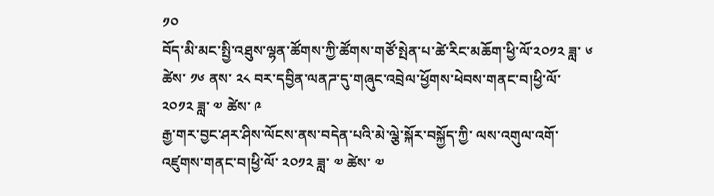༡༠
བོད་མི་མང་སྤྱི་འཐུས་ལྷན་ཚོགས་ཀྱི་ཚོགས་གཙོ་སྤེན་པ་ཚེ་རིང་མཆོག་ཕྱི་ལོ་༢༠༡༢ ཟླ་ ༦ ཚེས་ ༡༦ ནས་ ༢༨ བར་དབྱིན་ལནཌ་དུ་གཞུང་འབྲེལ་ཕྱོགས་ཕེབས་གནང་བ།ཕྱི་ལོ་ ༢༠༡༢ ཟླ་ ༧ ཚེས་ ༩
རྒྱ་གར་བྱང་ཤར་ཤིས་ལོངས་ནས་བདེན་པའི་མེ་ལྕེ་སྐོར་བསྐྱོད་ཀྱི་ ལས་འགུལ་འགོ་འཛུགས་གནང་བ།ཕྱི་ལོ་ ༢༠༡༢ ཟླ་ ༧ ཚེས་ ༧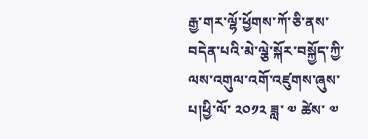རྒྱ་གར་ལྷོ་ཕྱོགས་ཀོ་ཅི་ནས་བདེན་པའི་མེ་ལྕེ་སྐོར་བསྐྱོད་ཀྱི་ལས་འགུལ་འགོ་འཛུགས་ཞུས་པ།ཕྱི་ལོ་ ༢༠༡༢ ཟླ་ ༧ ཚེས་ ༧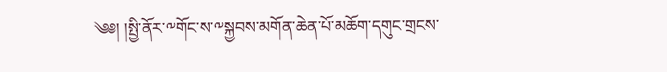༄༅། །སྤྱི་ནོར་༸གོང་ས་༸སྐྱབས་མགོན་ཆེན་པོ་མཆོག་དགུང་གྲངས་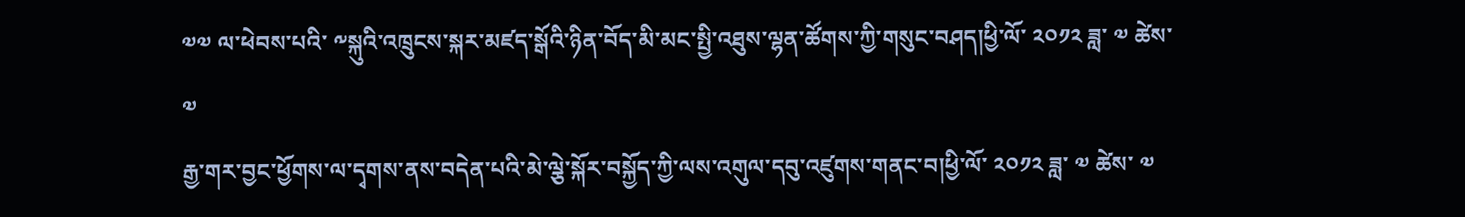༧༧ ལ་ཕེབས་པའི་ ༸སྐུའི་འཁྲུངས་སྐར་མཛད་སྒོའི་ཉིན་བོད་མི་མང་སྤྱི་འཐུས་ལྷན་ཚོགས་ཀྱི་གསུང་བཤད།ཕྱི་ལོ་ ༢༠༡༢ ཟླ་ ༧ ཚེས་ ༧
རྒྱ་གར་བྱང་ཕྱོགས་ལ་དྭགས་ནས་བདེན་པའི་མེ་ལྕེ་སྐོར་བསྐྱོད་ཀྱི་ལས་འགུལ་དབུ་འཛུགས་གནང་བ།ཕྱི་ལོ་ ༢༠༡༢ ཟླ་ ༧ ཚེས་ ༧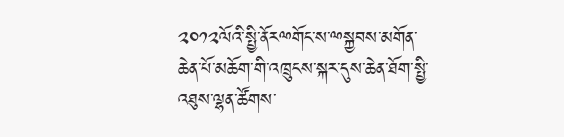༢༠༡༢ལོའི་སྤྱི་ནོརྋགོང་ས་ྋསྐྱབས་མགོན་ཆེན་པོ་མཆོག་གི་འཁྲུངས་སྐར་དུས་ཆེན་ཐོག་སྤྱི་འཐུས་ལྷན་ཚོགས་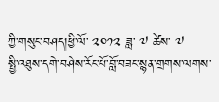ཀྱི་གསུང་བཤད།ཕྱི་ལོ་ ༢༠༡༢ ཟླ་ ༧ ཚེས་ ༧
སྤྱི་འཐུས་དགེ་བཤེས་རོང་པོ་བློ་བཟང་སྙན་གྲགས་ལགས་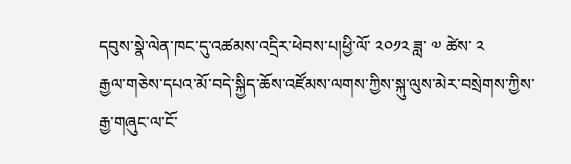དབུས་སྣེ་ལེན་ཁང་དུ་འཚམས་འདྲིར་ཕེབས་པ།ཕྱི་ལོ་ ༢༠༡༢ ཟླ་ ༧ ཚེས་ ༢
རྒྱལ་གཅེས་དཔའ་མོ་བདེ་སྐྱིད་ཆོས་འཛོམས་ལགས་ཀྱིས་སྐུ་ལུས་མེར་བསྲེགས་ཀྱིས་རྒྱ་གཞུང་ལ་ངོ་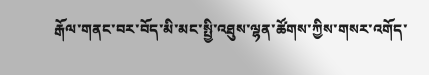རྒོལ་གནང་བར་བོད་མི་མང་སྤྱི་འཐུས་ལྷན་ཚོགས་ཀྱིས་གསར་འགོད་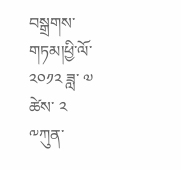བསྒྲགས་གཏམ།ཕྱི་ལོ་ ༢༠༡༢ ཟླ་ ༧ ཚེས་ ༢
༸ཀུན་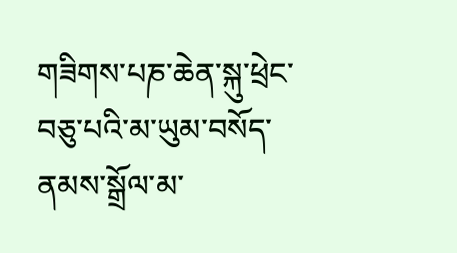གཟིགས་པཎ་ཆེན་སྐུ་ཕྲེང་བཅུ་པའི་མ་ཡུམ་བསོད་ནམས་སྒྲོལ་མ་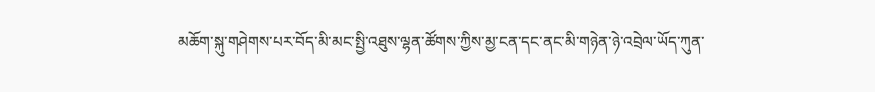མཆོག་སྐུ་གཤེགས་པར་བོད་མི་མང་སྤྱི་འཐུས་ལྷན་ཚོགས་ཀྱིས་མྱ་ངན་དང་ནང་མི་གཉེན་ཉེ་འབྲེལ་ཡོད་ཀུན་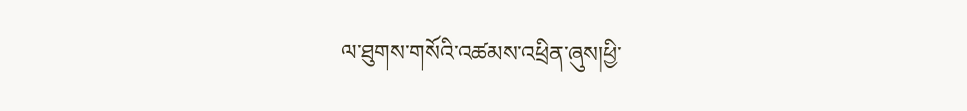ལ་ཐུགས་གསོའི་འཚམས་འཕྲིན་ཞུས།ཕྱི་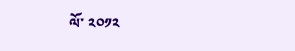ལོ་ ༢༠༡༢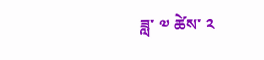ཟླ་ ༧ ཚེས་ ༢